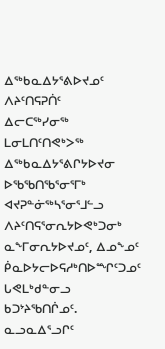ᐃᖅᑲᓇᐃᔭᕐᕕᐅᔪᓄᑦ ᐱᔨᑦᑎᕋᕈᑏᑦ
ᐃᓕᑕᖅᓯᓂᖅ ᒪᓂᒪᑎᑦᑎᕙᒃᐳᖅ ᐃᖅᑲᓇᐃᔭᕐᕕᒋᔭᐅᔪᓂ ᐅᖃᖃᑎᖃᕐᓂᕐᒥᒃ ᐊᔪᕈᓐᓃᖅᓴᕐᓂᕐᒧᓪᓗ ᐱᔨᑦᑎᕋᕐᓂᕆᔭᐅᕙᒃᑐᓂᒃ ᓇᖕᒥᓂᕆᔭᐅᔪᓄᑦ, ᐃᓄᖕᓄᑦ ᑮᓇᐅᔭᓕᐅᕋᓱᒃᑎᐅᙱᑦᑐᓄᑦ ᒐᕙᒪᒃᑯᓐᓂᓗ ᑲᑐᔾᔨᖃᑎᒌᓄᑦ.
ᓇᓗᓇᐃᕐᓗᒋᑦ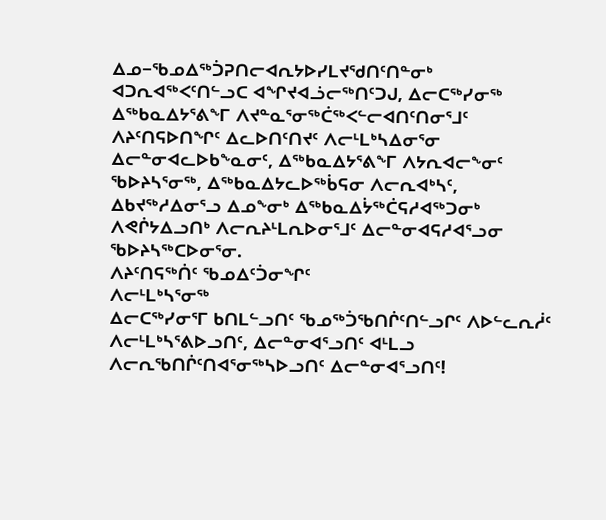ᐃᓄ−ᖃᓄᐃᖅᑑᕈᑎᓕᐊᕆᔭᐅᓯᒪᔪᖁᑎᑦᑎᓐᓂᒃ ᐊᑐᕆᐊᖅᐸᑦᑎᓪᓗᑕ ᐊᖏᔪᐊᓘᓕᖅᑎᑦᑐᒍ, ᐃᓕᑕᖅᓯᓂᖅ ᐃᖅᑲᓇᐃᔭᕐᕕᖕᒥ ᐱᔪᓐᓇᕐᓂᖅᑖᖅᐸᓪᓕᐊᑎᑦᑎᓂᕐᒧᑦ ᐱᔨᑦᑎᕋᐅᑎᖏᑦ ᐃᓚᐅᑎᑦᑎᔪᑦ ᐱᓕᒻᒪᒃᓴᐃᓂᕐᓂ ᐃᓕᓐᓂᐊᓚᐅᑲᖕᓇᓂᑦ, ᐃᖅᑲᓇᐃᔭᕐᕕᖕᒥ ᐱᔭᕆᐊᓕᖕᓂᑦ ᖃᐅᔨᓴᕐᓂᖅ, ᐃᖅᑲᓇᐃᔭᓚᐅᖅᑳᕋᓂ ᐱᓕᕆᐊᒃᓴᑦ, ᐃᑲᔪᖅᓱᐃᓂᕐᓗ ᐃᓄᖕᓂᒃ ᐃᖅᑲᓇᐃᔮᖅᑖᕋᓱᐊᖅᑐᓂᒃ ᐱᕙᒌᔭᐃᓗᑎᒃ ᐱᓕᕆᔨᒻᒪᕆᐅᓂᕐᒧᑦ ᐃᓕᓐᓂᐊᕋᓱᐊᕐᓗᓂ ᖃᐅᔨᓴᖅᑕᐅᓂᕐᓂ.
ᐱᔨᑦᑎᕋᖅᑏᑦ ᖃᓄᐃᑦᑑᓂᖏᑦ
ᐱᓕᒻᒪᒃᓴᕐᓂᖅ
ᐃᓕᑕᖅᓯᓂᕐᒥ ᑲᑎᒪᓪᓗᑎᑦ ᖃᓄᖅᑑᖃᑎᒌᑦᑎᓪᓗᒋᑦ ᐱᐅᓪᓚᕆᓲᑦ ᐱᓕᒻᒪᒃᓴᕐᕕᐅᓗᑎᑦ, ᐃᓕᓐᓂᐊᕐᓗᑎᑦ ᐊᒻᒪᓗ ᐱᓕᕆᖃᑎᒌᑦᑎᐊᕐᓂᖅᓴᐅᓗᑎᑦ ᐃᓕᓐᓂᐊᕐᓗᑎᑦ!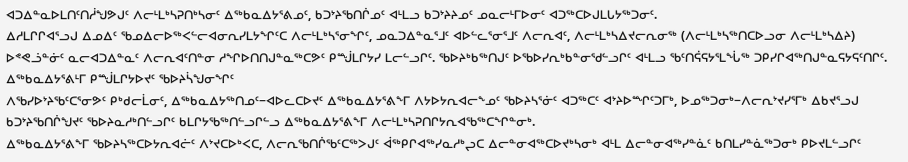ᐊᑐᐃᓐᓇᐅᒪᑎᑦᑎᓲᖑᕗᒍᑦ ᐱᓕᒻᒪᒃᓴᕈᑎᒃᓴᓂᑦ ᐃᖅᑲᓇᐃᔭᕐᕕᓄᑦ, ᑲᑐᔾᔨᖃᑎᒌᓄᑦ ᐊᒻᒪᓗ ᑲᑐᔾᔨᔨᓄᑦ ᓄᓇᓕᒻᒥᐅᓂᑦ ᐊᑐᖅᑕᐅᒍᒪᒐᔭᖅᑐᓂᑦ.
ᐃᓱᒪᒋᒋᐊᕐᓗᒍ ᐃᓄᐃᑦ ᖃᓄᐃᓕᐅᖅᐸᓪᓕᐊᓂᕆᓯᒪᔭᖏᑦᑕ ᐱᓕᒻᒪᒃᓴᕐᓂᖏᑦ, ᓄᓇᑐᐃᓐᓇᕐᒧᑦ ᐊᐅᓪᓚᕐᓂᕐᒧᑦ ᐱᓕᕆᐊᑦ, ᐱᓕᒻᒪᒃᓴᐃᔪᓕᕆᓂᖅ (ᐱᓕᒻᒪᒃᓴᖅᑎᑕᐅᓗᓂ ᐱᓕᒻᒪᒃᓴᐃᔨ) ᐅᕝᕙᓘᓐᓃᑦ ᓇᓕᐊᑐᐃᓐᓇᑦ ᐱᓕᕆᐊᑦᑎᓐᓂ ᓱᖏᐅᑎᑎᒍᓐᓇᖅᑕᕗᑦ ᑭᙴᒪᒋᔭᓯ ᒪᓕᓪᓗᒋᑦ. ᖃᐅᔨᒃᑲᖅᑎᒍᑦ ᐅᖃᐅᓯᕆᒃᑲᓐᓂᖁᓪᓗᒋᑦ ᐊᒻᒪᓗ ᖃᑦᑎᕌᕋᔭᕐᒪᖔᖅ ᑐᑭᓯᒋᐊᖅᑎᒍᓐᓇᕋᔭᕋᑦᑎᒋᑦ.
ᐃᖅᑲᓇᐃᔭᕐᕕᒻᒥ ᑭᙴᒪᒋᔭᐅᔪᑦ ᖃᐅᔨᓵᖑᓂᖏᑦ
ᐱᖃᓯᐅᔾᔨᖃᑦᑕᕐᓂᕗᑦ ᑭᒃᑯᓕᒫᓂᑦ, ᐃᖅᑲᓇᐃᔭᖅᑎᓄᑦ−ᐊᐅᓚᑕᐅᔪᑦ ᐃᖅᑲᓇᐃᔭᕐᕕᖕᒥ ᐱᔭᐅᔭᕆᐊᓕᖕᓄᑦ ᖃᐅᔨᓴᕐᓃᑦ ᐊᑐᖅᑕᑦ ᐊᔾᔨᐅᙱᑦᑐᒥᒃ, ᐅᓄᖅᑐᓂᒃ−ᐱᓕᕆᔾᔪᓯᕐᒥᒃ ᐃᑲᔪᕐᓗᒍ ᑲᑐᔾᔨᖃᑎᒌᖑᔪᑦ ᖃᐅᔨᓇᓱᒃᑎᓪᓗᒋᑦ ᑲᒪᒋᔭᖃᖅᑎᓪᓗᒋᓪᓗ ᐃᖅᑲᓇᐃᔭᕐᕕᖕᒥ ᐱᓕᒻᒪᒃᓴᕈᑎᒋᔭᕆᐊᖃᖅᑕᖏᓐᓂᒃ.
ᐃᖅᑲᓇᐃᔭᕐᕕᖕᒥ ᖃᐅᔨᓴᖅᑕᐅᔭᕆᐊᓖᑦ ᐱᔾᔪᑕᐅᒃᐸᑕ, ᐱᓕᕆᖃᑎᒌᖃᑦᑕᖅᐳᒍᑦ ᐋᖅᑭᒋᐊᖅᓯᓇᓱᒃᖢᑕ ᐃᓕᓐᓂᐊᖅᑕᐅᔪᒃᓴᓂᒃ ᐊᒻᒪ ᐃᓕᓐᓂᐊᖅᓯᓐᓈᑦ ᑲᑎᒪᓯᓐᓈᖅᑐᓂᒃ ᑭᐅᔪᒪᓪᓗᒋᑦ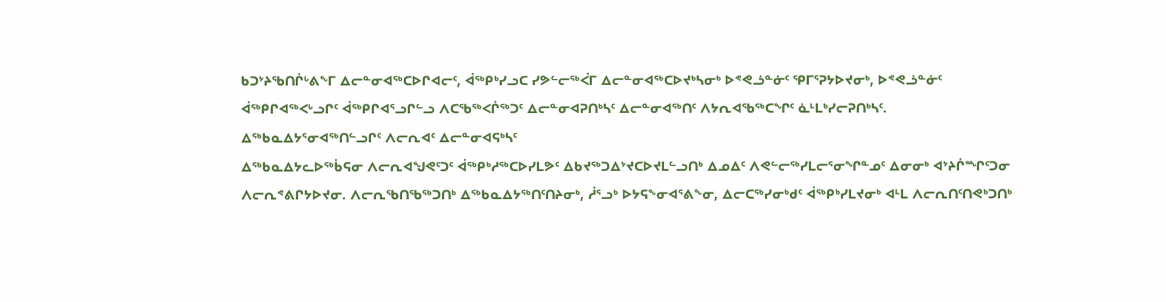ᑲᑐᔾᔨᖃᑎᒌᒡᕕᖕᒥ ᐃᓕᓐᓂᐊᖅᑕᐅᒋᐊᓕᑦ, ᐋᖅᑭᒃᓯᓗᑕ ᓯᕗᓪᓕᖅᐹᒥ ᐃᓕᓐᓂᐊᖅᑕᐅᔪᒃᓴᓂᒃ ᐅᕝᕙᓘᓐᓃᑦ ᕿᒥᕐᕈᔭᐅᔪᓂᒃ, ᐅᕝᕙᓘᓐᓃᑦ ᐋᖅᑭᒋᐊᖅᐸᒡᓗᒋᑦ ᐋᖅᑭᒋᐊᕐᓗᒋᓪᓗ ᐱᑕᖃᖅᐸᒌᖅᑐᑦ ᐃᓕᓐᓂᐊᕈᑎᒃᓴᑦ ᐃᓕᓐᓂᐊᖅᑎᑦ ᐱᔭᕆᐊᖃᖅᑕᖏᑦ ᓈᒻᒪᒃᓯᓕᕈᑎᒃᓴᑦ.
ᐃᖅᑲᓇᐃᔭᕐᓂᐊᖅᑎᓪᓗᒋᑦ ᐱᓕᕆᐊᑦ ᐃᓕᓐᓂᐊᕋᒃᓴᑦ
ᐃᖅᑲᓇᐃᔭᓚᐅᖅᑳᕋᓂ ᐱᓕᕆᐊᖑᕙᑦᑐᑦ ᐋᖅᑭᒃᓱᖅᑕᐅᓯᒪᕗᑦ ᐃᑲᔪᖅᑐᐃᔾᔪᑕᐅᔪᒪᓪᓗᑎᒃ ᐃᓄᐃᑦ ᐱᕙᓪᓕᖅᓯᒪᓕᕐᓂᖏᓐᓄᑦ ᐃᓂᓂᒃ ᐊᔾᔨᒌᙱᑦᑐᓂ ᐱᓕᕆᕝᕕᒋᔭᐅᔪᓂ. ᐱᓕᕆᖃᑎᖃᖅᑐᑎᒃ ᐃᖅᑲᓇᐃᔭᖅᑎᑦᑎᔨᓂᒃ, ᓲᕐᓗᒃ ᐅᔭᕋᖕᓂᐊᕐᕕᖕᓂ, ᐃᓕᑕᖅᓯᓂᒃᑯᑦ ᐋᖅᑭᒃᓯᒪᔪᓂᒃ ᐊᒻᒪ ᐱᓕᕆᑎᑦᑎᕙᒃᑐᑎᒃ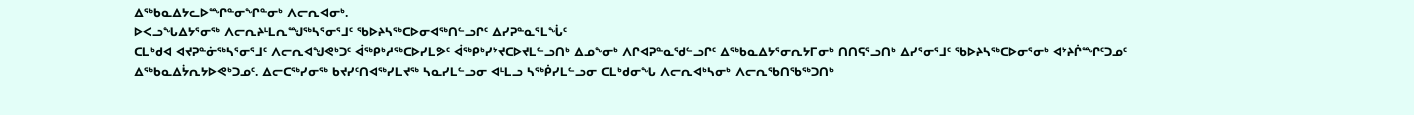ᐃᖅᑲᓇᐃᔭᓚᐅᙱᓐᓂᖏᓐᓂᒃ ᐱᓕᕆᐊᓂᒃ.
ᐅᐸᓗᖓᐃᔭᕐᓂᖅ ᐱᓕᕆᔨᒻᒪᕆᙳᖅᓴᕐᓂᕐᒧᑦ ᖃᐅᔨᓴᖅᑕᐅᓂᐊᖅᑎᓪᓗᒋᑦ ᐃᓯᕈᓐᓇᕐᒪᖔᑦ
ᑕᒪᒃᑯᐊ ᐊᔪᕈᓐᓃᖅᓴᕐᓂᕐᒧᑦ ᐱᓕᕆᐊᖑᕙᒃᑐᑦ ᐋᖅᑭᒃᓱᖅᑕᐅᓯᒪᕗᑦ ᐋᖅᑭᒃᓯᔾᔪᑕᐅᔪᒪᓪᓗᑎᒃ ᐃᓄᖕᓂᒃ ᐱᒋᐊᕈᓐᓇᖁᓪᓗᒋᑦ ᐃᖅᑲᓇᐃᔭᕐᓂᕆᔭᒥᓂᒃ ᑎᑎᕋᕐᓗᑎᒃ ᐃᓯᕐᓂᕐᒧᑦ ᖃᐅᔨᓴᖅᑕᐅᓂᕐᓂᒃ ᐊᔾᔨᒌᙱᑦᑐᓄᑦ ᐃᖅᑲᓇᐃᔮᕆᔭᐅᕙᒃᑐᓄᑦ. ᐃᓕᑕᖅᓯᓂᖅ ᑲᔪᓯᑦᑎᐊᖅᓯᒪᔪᖅ ᓴᓇᓯᒪᓪᓗᓂ ᐊᒻᒪᓗ ᓴᖅᑮᓯᒪᓪᓗᓂ ᑕᒪᒃᑯᓂᖓ ᐱᓕᕆᐊᒃᓴᓂᒃ ᐱᓕᕆᖃᑎᖃᖅᑐᑎᒃ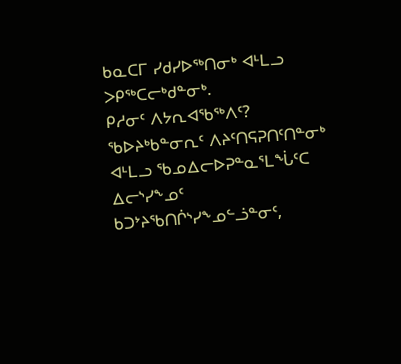ᑲᓇᑕᒥ ᓯᑯᓯᐅᖅᑎᓂᒃ ᐊᒻᒪᓗ ᐳᑭᖅᑕᓕᒃᑯᓐᓂᒃ.
ᑭᓱᓂᑦ ᐱᔭᕆᐊᖃᖅᐱᑦ?
ᖃᐅᔨᒃᑲᓐᓂᕆᑦ ᐱᔨᑦᑎᕋᕈᑎᑦᑎᓐᓂᒃ ᐊᒻᒪᓗ ᖃᓄᐃᓕᐅᕈᓐᓇᕐᒪᖔᑦᑕ ᐃᓕᔅᓯᖕᓄᑦ ᑲᑐᔾᔨᖃᑎᒌᔅᓯᖕᓄᓪᓘᓐᓂᑦ,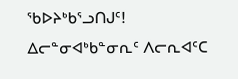ᖃᐅᔨᒃᑲᕐᓗᑎᒍᑦ!
ᐃᓕᓐᓂᐊᒃᑲᓐᓂᕆᑦ ᐱᓕᕆᐊᑦᑕ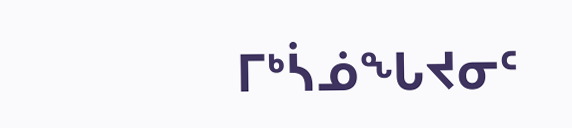ᒥᒃᓵᓅᖓᔪᓂᑦ